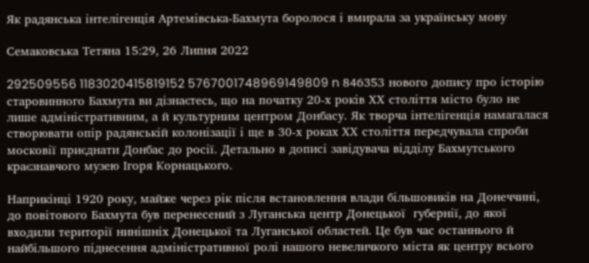Як радянська інтелігенція Артемівська-Бахмута боролося і вмирала за українську мову

Семаковська Тетяна 15:29, 26 Липня 2022

292509556 1183020415819152 5767001748969149809 n 84635З нового допису про історію старовинного Бахмута ви дізнаєтесь, що на початку 20-х років ХХ століття місто було не лише адміністративним, а й культурним центром Донбасу. Як творча інтелігенція намагалася створювати опір радянській колонізації і ще в 30-х роках ХХ століття передчувала спроби московії приєднати Донбас до росії. Детально в дописі завідувача відділу Бахмутського краєзнавчого музею Ігоря Корнацького.

Наприкінці 1920 року, майже через рік після встановлення влади більшовиків на Донеччині, до повітового Бахмута був перенесений з Луганська центр Донецької  губернії, до якої входили території нинішніх Донецької та Луганської областей. Це був час останнього й найбільшого піднесення адміністративної ролі нашого невеличкого міста як центру всього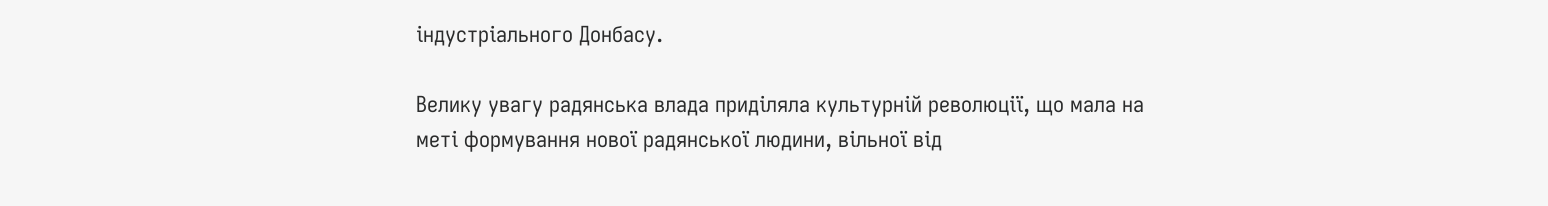індустріального Донбасу.

Велику увагу радянська влада приділяла культурній революції, що мала на меті формування нової радянської людини, вільної від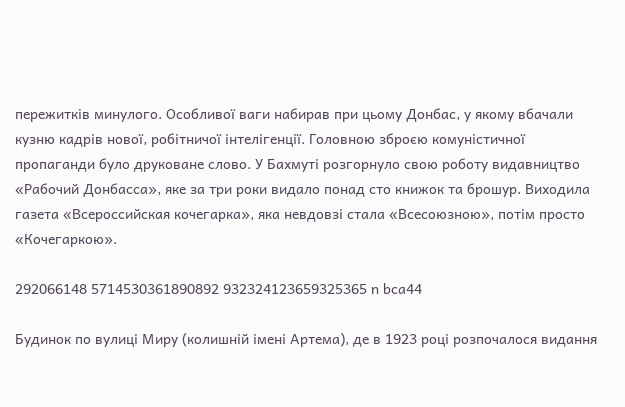пережитків минулого. Особливої ваги набирав при цьому Донбас, у якому вбачали кузню кадрів нової, робітничої інтелігенції. Головною зброєю комуністичної пропаганди було друковане слово. У Бахмуті розгорнуло свою роботу видавництво «Рабочий Донбасса», яке за три роки видало понад сто книжок та брошур. Виходила газета «Всероссийская кочегарка», яка невдовзі стала «Всесоюзною», потім просто «Кочегаркою».

292066148 5714530361890892 932324123659325365 n bca44

Будинок по вулиці Миру (колишній імені Артема), де в 1923 році розпочалося видання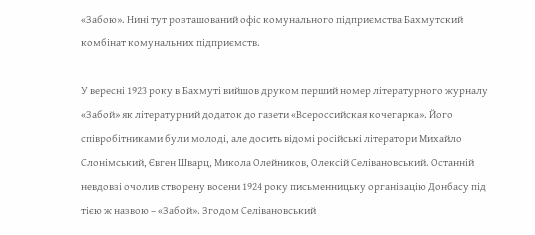«Забою». Нині тут розташований офіс комунального підприємства Бахмутский комбінат комунальних підприємств.

У вересні 1923 року в Бахмуті вийшов друком перший номер літературного журналу «Забой» як літературний додаток до газети «Всероссийская кочегарка». Його співробітниками були молоді, але досить відомі російські літератори Михайло Слонімський, Євген Шварц, Микола Олейников, Олексій Селівановський. Останній невдовзі очолив створену восени 1924 року письменницьку організацію Донбасу під тією ж назвою – «Забой». Згодом Селівановський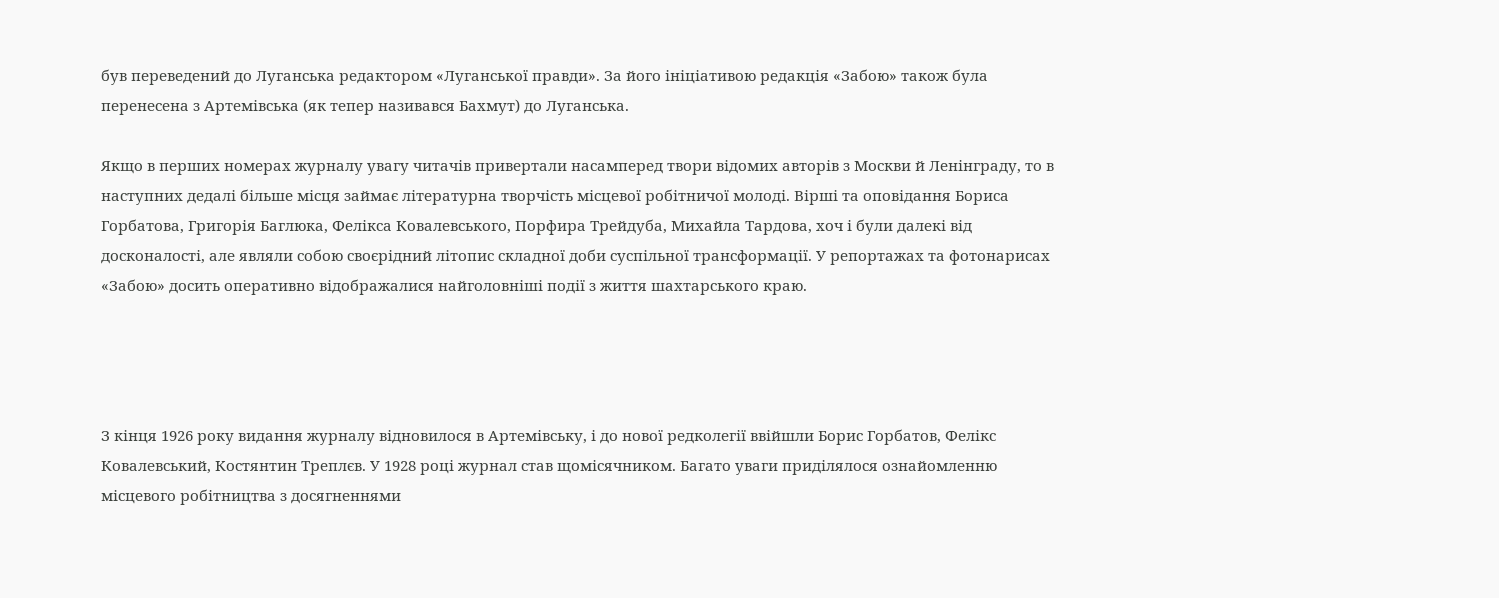був переведений до Луганська редактором «Луганської правди». За його ініціативою редакція «Забою» також була перенесена з Артемівська (як тепер називався Бахмут) до Луганська.

Якщо в перших номерах журналу увагу читачів привертали насамперед твори відомих авторів з Москви й Ленінграду, то в наступних дедалі більше місця займає літературна творчість місцевої робітничої молоді. Вірші та оповідання Бориса Горбатова, Григорія Баглюка, Фелікса Ковалевського, Порфира Трейдуба, Михайла Тардова, хоч і були далекі від досконалості, але являли собою своєрідний літопис складної доби суспільної трансформації. У репортажах та фотонарисах «Забою» досить оперативно відображалися найголовніші події з життя шахтарського краю.




З кінця 1926 року видання журналу відновилося в Артемівську, і до нової редколегії ввійшли Борис Горбатов, Фелікс Ковалевський, Костянтин Треплєв. У 1928 році журнал став щомісячником. Багато уваги приділялося ознайомленню місцевого робітництва з досягненнями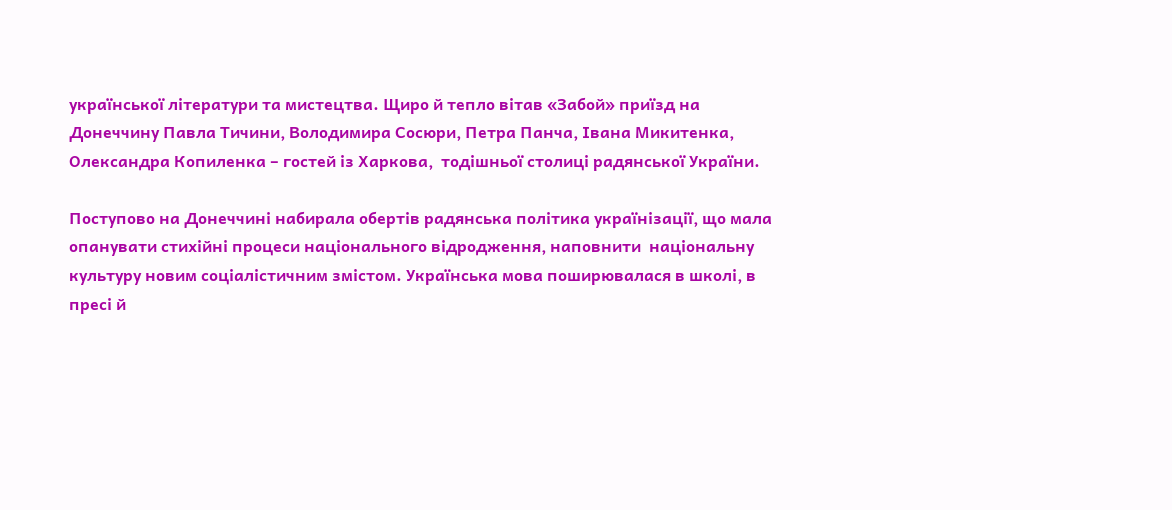української літератури та мистецтва. Щиро й тепло вітав «Забой» приїзд на Донеччину Павла Тичини, Володимира Сосюри, Петра Панча, Івана Микитенка, Олександра Копиленка – гостей із Харкова,  тодішньої столиці радянської України.

Поступово на Донеччині набирала обертів радянська політика українізації, що мала опанувати стихійні процеси національного відродження, наповнити  національну культуру новим соціалістичним змістом. Українська мова поширювалася в школі, в пресі й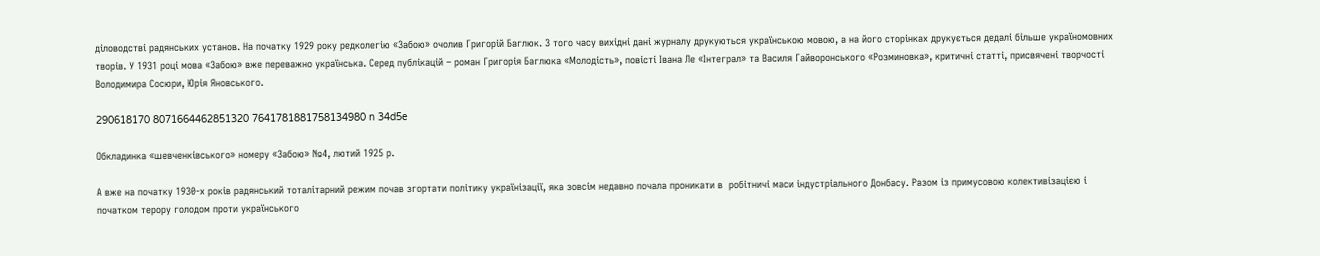діловодстві радянських установ. На початку 1929 року редколегію «Забою» очолив Григорій Баглюк. З того часу вихідні дані журналу друкуються українською мовою, а на його сторінках друкується дедалі більше україномовних творів. У 1931 році мова «Забою» вже переважно українська. Серед публікацій – роман Григорія Баглюка «Молодість», повісті Івана Ле «Інтеграл» та Василя Гайворонського «Розминовка», критичні статті, присвячені творчості Володимира Сосюри, Юрія Яновського.

290618170 8071664462851320 7641781881758134980 n 34d5e

Обкладинка «шевченківського» номеру «Забою» №4, лютий 1925 р.

А вже на початку 1930-х років радянський тоталітарний режим почав згортати політику українізації, яка зовсім недавно почала проникати в  робітничі маси індустріального Донбасу. Разом із примусовою колективізацією і початком терору голодом проти українського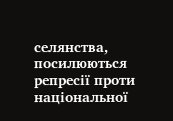селянства, посилюються репресії проти національної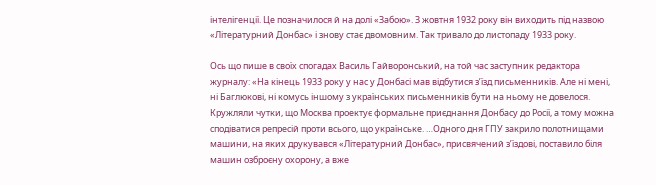інтелігенції. Це позначилося й на долі «Забою». З жовтня 1932 року він виходить під назвою «Літературний Донбас» і знову стає двомовним. Так тривало до листопаду 1933 року.

Ось що пише в своїх спогадах Василь Гайворонський, на той час заступник редактора журналу: «На кінець 1933 року у нас у Донбасі мав відбутися з’їзд письменників. Але ні мені, ні Баглюкові, ні комусь іншому з українських письменників бути на ньому не довелося. Кружляли чутки, що Москва проектує формальне приєднання Донбасу до Росії, а тому можна сподіватися репресій проти всього, що українське. …Одного дня ГПУ закрило полотнищами машини, на яких друкувався «Літературний Донбас», присвячений з’їздові, поставило біля машин озброєну охорону, а вже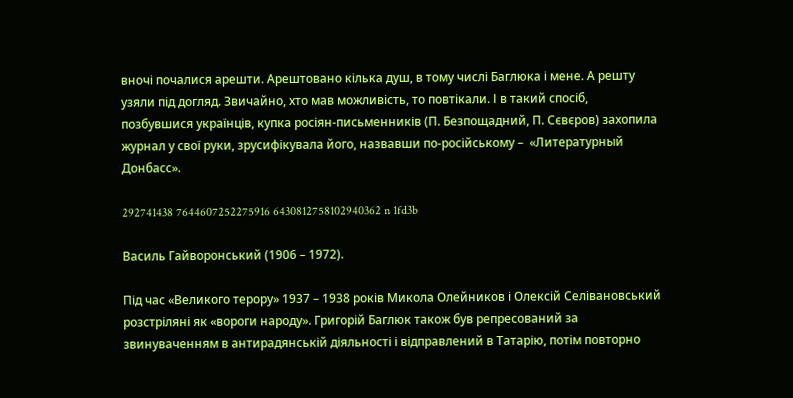вночі почалися арешти. Арештовано кілька душ, в тому числі Баглюка і мене. А решту узяли під догляд. Звичайно, хто мав можливість, то повтікали. І в такий спосіб, позбувшися українців, купка росіян-письменників (П. Безпощадний, П. Сєвєров) захопила журнал у свої руки, зрусифікувала його, назвавши по-російському –  «Литературный Донбасс».

292741438 7644607252275916 6430812758102940362 n 1fd3b

Василь Гайворонський (1906 – 1972).

Під час «Великого терору» 1937 – 1938 років Микола Олейников і Олексій Селівановський розстріляні як «вороги народу». Григорій Баглюк також був репресований за звинуваченням в антирадянській діяльності і відправлений в Татарію, потім повторно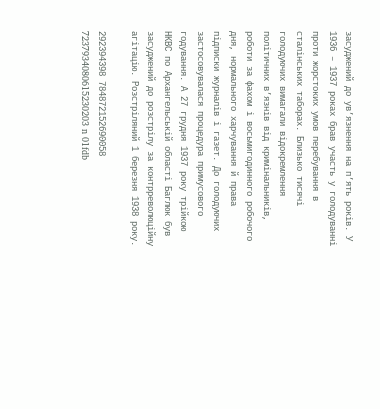засуджений до ув’язнення на п’ять років. У 1936 – 1937 роках брав участь у голодуванні проти жорстоких умов перебування в сталінських таборах. Близько тисячі голодуючих вимагали відокремлення політичних в’язнів від кримінальників, роботи за фахом і восьмигодинного робочого дня, нормального харчування й права підписки журналів і газет. До голодуючих застосовувалася процедура примусового годування. А 27 грудня 1937 року трійкою НКВС по Архангельській області Баглюк був засуджений до розстрілу за контрреволюційну агітацію. Розстріляний 1 березня 1938 року.

292394398 784872152690058 7237934080615230203 n 01fdb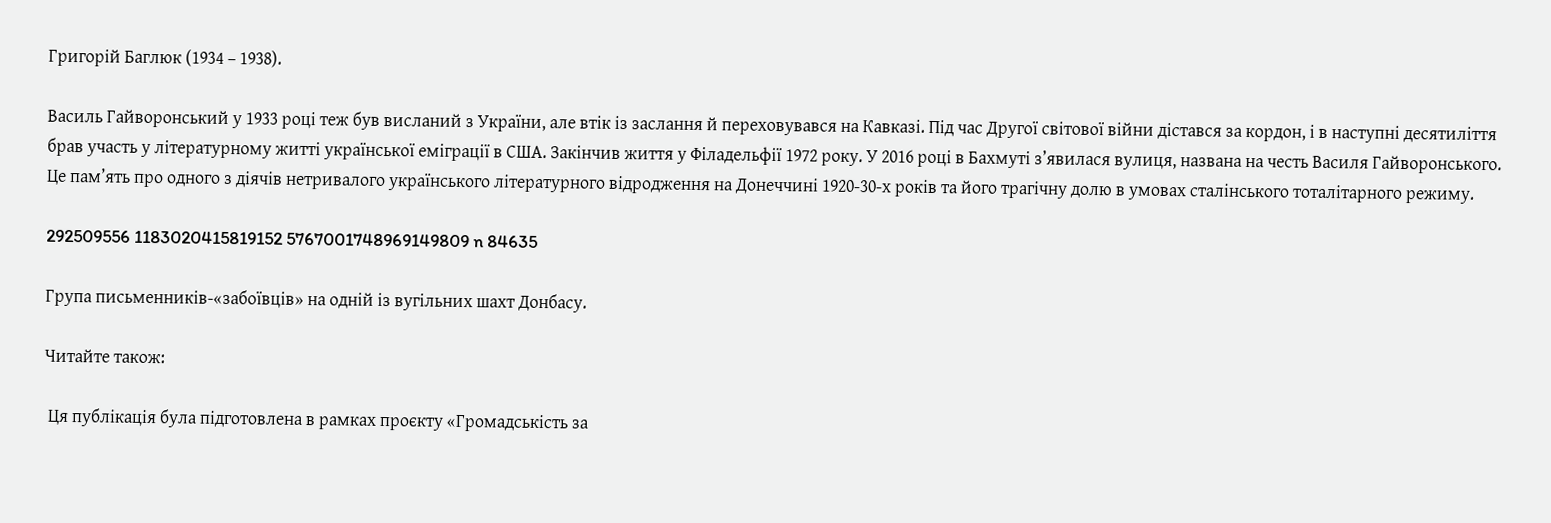Григорій Баглюк (1934 – 1938).

Василь Гайворонський у 1933 році теж був висланий з України, але втік із заслання й переховувався на Кавказі. Під час Другої світової війни дістався за кордон, і в наступні десятиліття брав участь у літературному житті української еміграції в США. Закінчив життя у Філадельфії 1972 року. У 2016 році в Бахмуті з’явилася вулиця, названа на честь Василя Гайворонського. Це пам’ять про одного з діячів нетривалого українського літературного відродження на Донеччині 1920-30-х років та його трагічну долю в умовах сталінського тоталітарного режиму.

292509556 1183020415819152 5767001748969149809 n 84635

Група письменників-«забоївців» на одній із вугільних шахт Донбасу.

Читайте також:

 Ця публікація була підготовлена в рамках проєкту «Громадськість за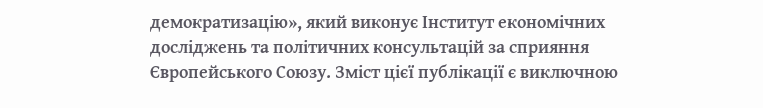демократизацію», який виконує Інститут економічних досліджень та політичних консультацій за сприяння Європейського Союзу. Зміст цієї публікації є виключною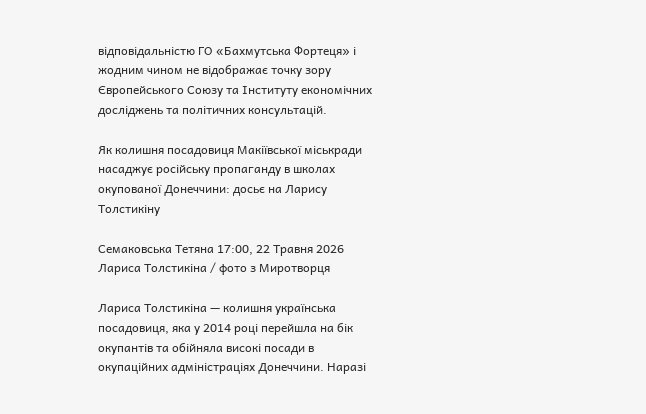відповідальністю ГО «Бахмутська Фортеця» і жодним чином не відображає точку зору Європейського Союзу та Інституту економічних досліджень та політичних консультацій.

Як колишня посадовиця Макіївської міськради насаджує російську пропаганду в школах окупованої Донеччини: досьє на Ларису Толстикіну

Семаковська Тетяна 17:00, 22 Травня 2026
Лариса Толстикіна / фото з Миротворця

Лариса Толстикіна — колишня українська посадовиця, яка у 2014 році перейшла на бік окупантів та обійняла високі посади в окупаційних адміністраціях Донеччини. Наразі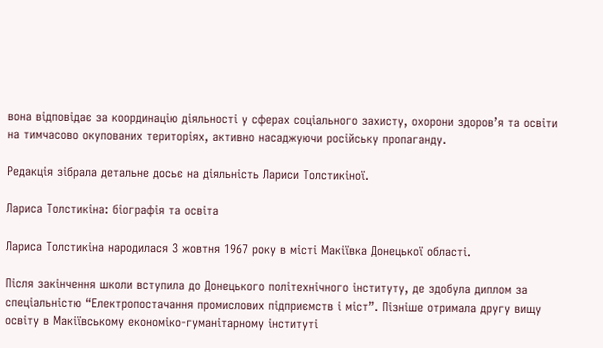вона відповідає за координацію діяльності у сферах соціального захисту, охорони здоров’я та освіти на тимчасово окупованих територіях, активно насаджуючи російську пропаганду.

Редакція зібрала детальне досьє на діяльність Лариси Толстикіної.

Лариса Толстикіна: біографія та освіта

Лариса Толстикіна народилася 3 жовтня 1967 року в місті Макіївка Донецької області.

Після закінчення школи вступила до Донецького політехнічного інституту, де здобула диплом за спеціальністю “Електропостачання промислових підприємств і міст”. Пізніше отримала другу вищу освіту в Макіївському економіко-гуманітарному інституті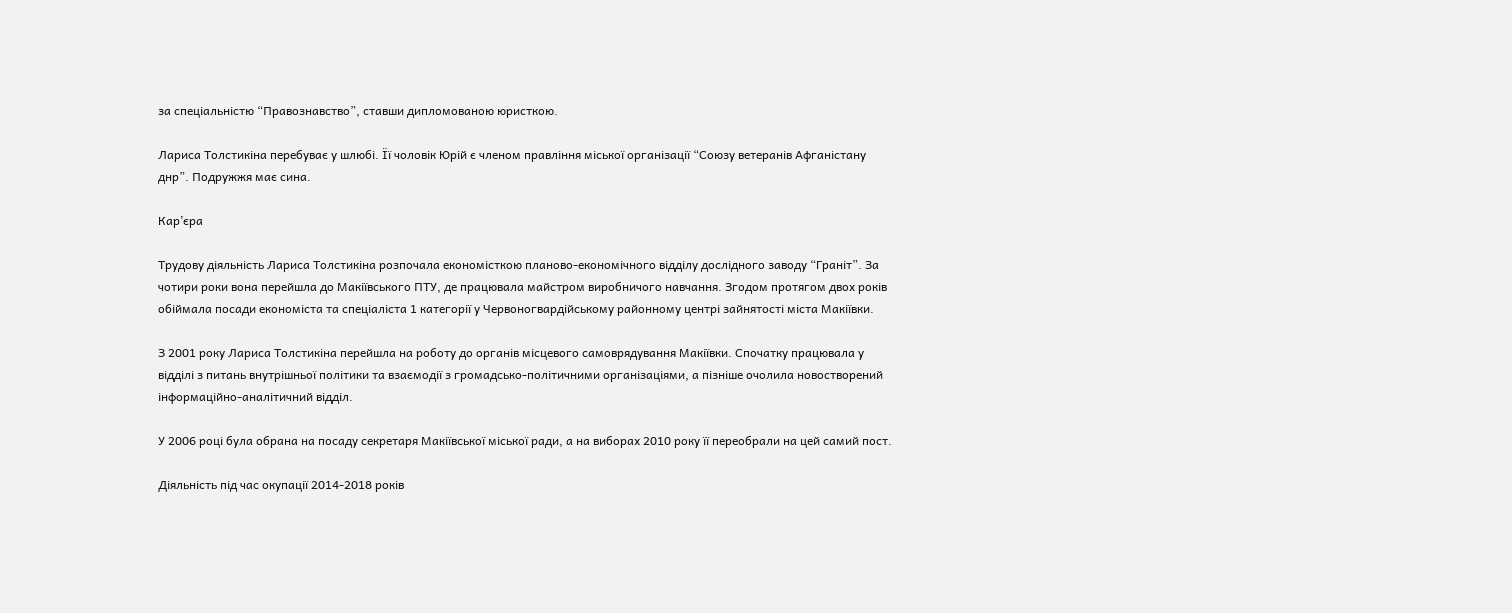за спеціальністю “Правознавство”, ставши дипломованою юристкою.

Лариса Толстикіна перебуває у шлюбі. Її чоловік Юрій є членом правління міської організації “Союзу ветеранів Афганістану днр”. Подружжя має сина.

Кар’єра

Трудову діяльність Лариса Толстикіна розпочала економісткою планово-економічного відділу дослідного заводу “Граніт”. За чотири роки вона перейшла до Макіївського ПТУ, де працювала майстром виробничого навчання. Згодом протягом двох років обіймала посади економіста та спеціаліста 1 категорії у Червоногвардійському районному центрі зайнятості міста Макіївки.

З 2001 року Лариса Толстикіна перейшла на роботу до органів місцевого самоврядування Макіївки. Спочатку працювала у відділі з питань внутрішньої політики та взаємодії з громадсько-політичними організаціями, а пізніше очолила новостворений інформаційно-аналітичний відділ.

У 2006 році була обрана на посаду секретаря Макіївської міської ради, а на виборах 2010 року її переобрали на цей самий пост.

Діяльність під час окупації 2014-2018 років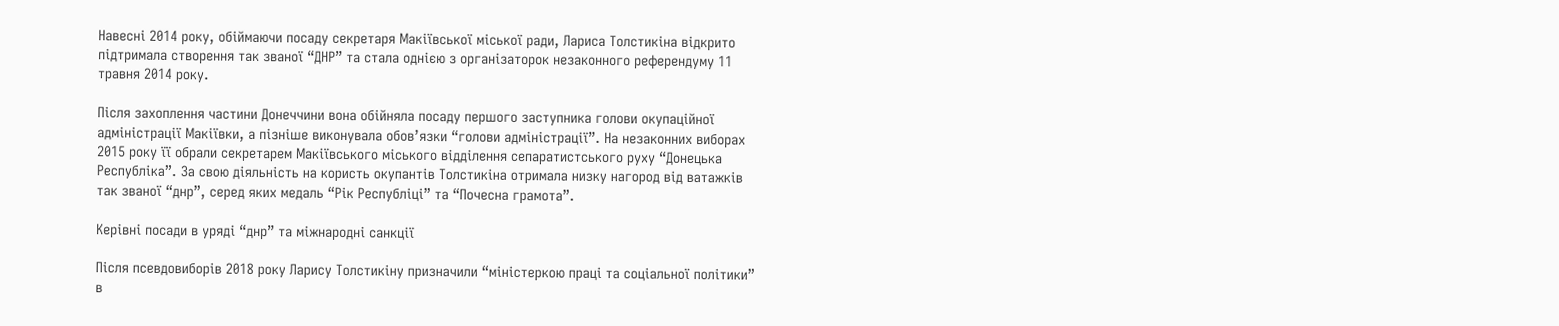Навесні 2014 року, обіймаючи посаду секретаря Макіївської міської ради, Лариса Толстикіна відкрито підтримала створення так званої “ДНР” та стала однією з організаторок незаконного референдуму 11 травня 2014 року.

Після захоплення частини Донеччини вона обійняла посаду першого заступника голови окупаційної адміністрації Макіївки, а пізніше виконувала обов’язки “голови адміністрації”. На незаконних виборах 2015 року її обрали секретарем Макіївського міського відділення сепаратистського руху “Донецька Республіка”. За свою діяльність на користь окупантів Толстикіна отримала низку нагород від ватажків так званої “днр”, серед яких медаль “Рік Республіці” та “Почесна грамота”.

Керівні посади в уряді “днр” та міжнародні санкції

Після псевдовиборів 2018 року Ларису Толстикіну призначили “міністеркою праці та соціальної політики” в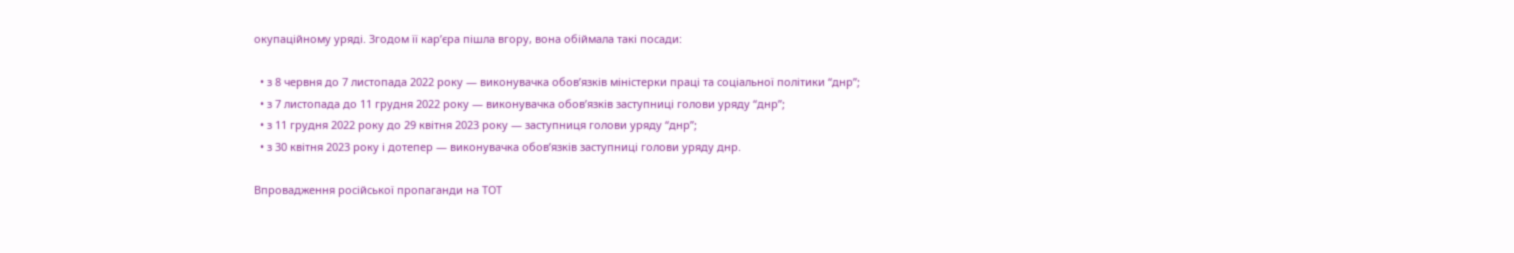окупаційному уряді. Згодом її кар’єра пішла вгору, вона обіймала такі посади:

  • з 8 червня до 7 листопада 2022 року — виконувачка обов’язків міністерки праці та соціальної політики “днр”;
  • з 7 листопада до 11 грудня 2022 року — виконувачка обов’язків заступниці голови уряду “днр”;
  • з 11 грудня 2022 року до 29 квітня 2023 року — заступниця голови уряду “днр”;
  • з 30 квітня 2023 року і дотепер — виконувачка обов’язків заступниці голови уряду днр.

Впровадження російської пропаганди на ТОТ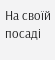На своїй посаді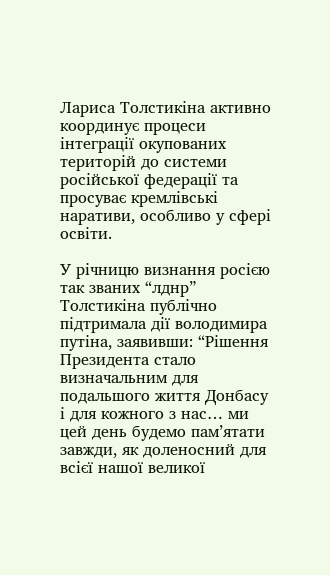Лариса Толстикіна активно координує процеси інтеграції окупованих територій до системи російської федерації та просуває кремлівські наративи, особливо у сфері освіти.

У річницю визнання росією так званих “лднр” Толстикіна публічно підтримала дії володимира путіна, заявивши: “Рішення Президента стало визначальним для подальшого життя Донбасу і для кожного з нас… ми цей день будемо пам’ятати завжди, як доленосний для всієї нашої великої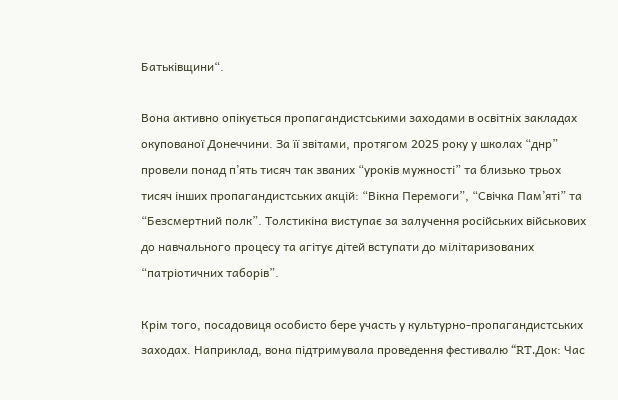Батьківщини“.

Вона активно опікується пропагандистськими заходами в освітніх закладах окупованої Донеччини. За її звітами, протягом 2025 року у школах “днр” провели понад п’ять тисяч так званих “уроків мужності” та близько трьох тисяч інших пропагандистських акцій: “Вікна Перемоги”, “Свічка Пам’яті” та “Безсмертний полк”. Толстикіна виступає за залучення російських військових до навчального процесу та агітує дітей вступати до мілітаризованих “патріотичних таборів”.

Крім того, посадовиця особисто бере участь у культурно-пропагандистських заходах. Наприклад, вона підтримувала проведення фестивалю “RT.Док: Час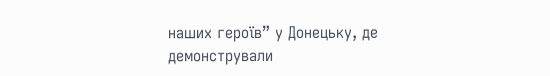наших героїв” у Донецьку, де демонстрували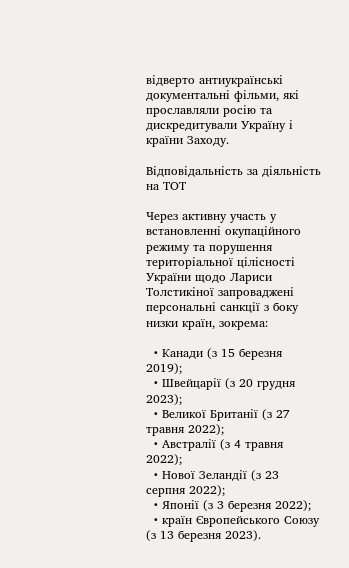відверто антиукраїнські документальні фільми, які прославляли росію та дискредитували Україну і країни Заходу.

Відповідальність за діяльність на ТОТ

Через активну участь у встановленні окупаційного режиму та порушення територіальної цілісності України щодо Лариси Толстикіної запроваджені персональні санкції з боку низки країн, зокрема:

  • Канади (з 15 березня 2019);
  • Швейцарії (з 20 грудня 2023);
  • Великої Британії (з 27 травня 2022);
  • Австралії (з 4 травня 2022);
  • Нової Зеландії (з 23 серпня 2022);
  • Японії (з 3 березня 2022);
  • країн Європейського Союзу (з 13 березня 2023).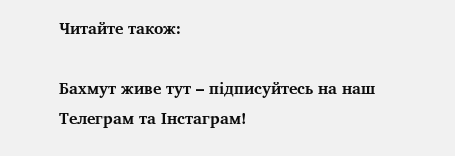Читайте також:

Бахмут живе тут – підписуйтесь на наш Телеграм та Інстаграм!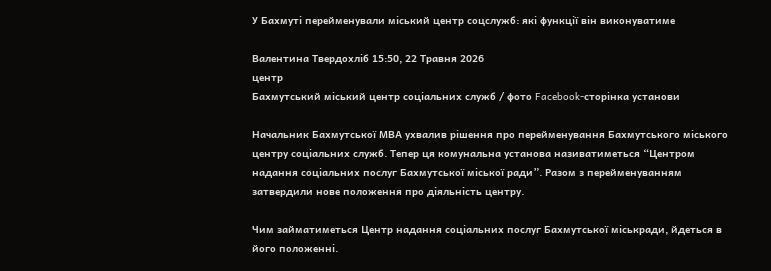У Бахмуті перейменували міський центр соцслужб: які функції він виконуватиме

Валентина Твердохліб 15:50, 22 Травня 2026
центр
Бахмутський міський центр соціальних служб / фото Facebook-сторінка установи

Начальник Бахмутської МВА ухвалив рішення про перейменування Бахмутського міського центру соціальних служб. Тепер ця комунальна установа називатиметься “Центром надання соціальних послуг Бахмутської міської ради”. Разом з перейменуванням затвердили нове положення про діяльність центру.

Чим займатиметься Центр надання соціальних послуг Бахмутської міськради, йдеться в його положенні.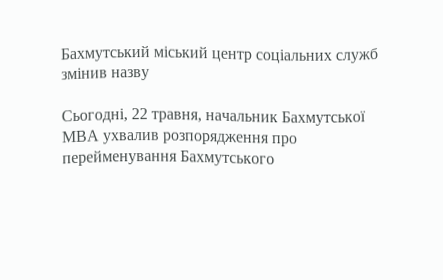Бахмутський міський центр соціальних служб змінив назву

Сьогодні, 22 травня, начальник Бахмутської МВА ухвалив розпорядження про перейменування Бахмутського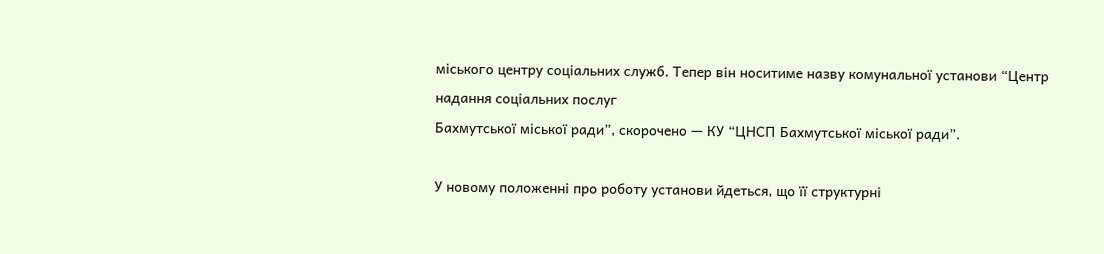міського центру соціальних служб. Тепер він носитиме назву комунальної установи “Центр надання соціальних послуг
Бахмутської міської ради”, скорочено — КУ “ЦНСП Бахмутської міської ради”.

У новому положенні про роботу установи йдеться, що її структурні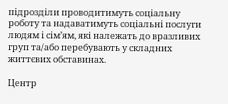підрозділи проводитимуть соціальну роботу та надаватимуть соціальні послуги людям і сім’ям, які належать до вразливих груп та/або перебувають у складних життєвих обставинах.

Центр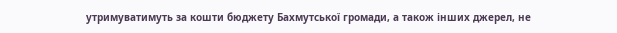утримуватимуть за кошти бюджету Бахмутської громади, а також інших джерел, не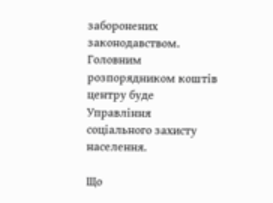заборонених законодавством. Головним розпорядником коштів центру буде Управління соціального захисту населення.

Що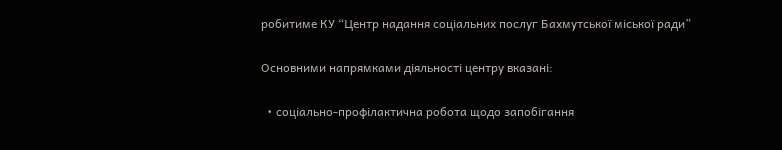робитиме КУ “Центр надання соціальних послуг Бахмутської міської ради”

Основними напрямками діяльності центру вказані:

  • соціально-профілактична робота щодо запобігання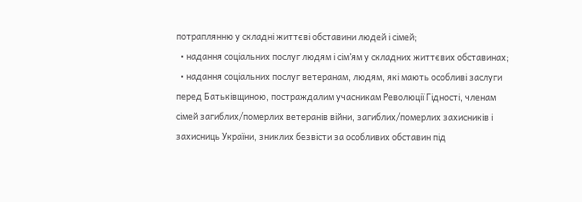потраплянню у складні життєві обставини людей і сімей;
  • надання соціальних послуг людям і сім’ям у складних життєвих обставинах;
  • надання соціальних послуг ветеранам, людям, які мають особливі заслуги перед Батьківщиною, постраждалим учасникам Революції Гідності, членам сімей загиблих/померлих ветеранів війни, загиблих/померлих захисників і захисниць України, зниклих безвісти за особливих обставин під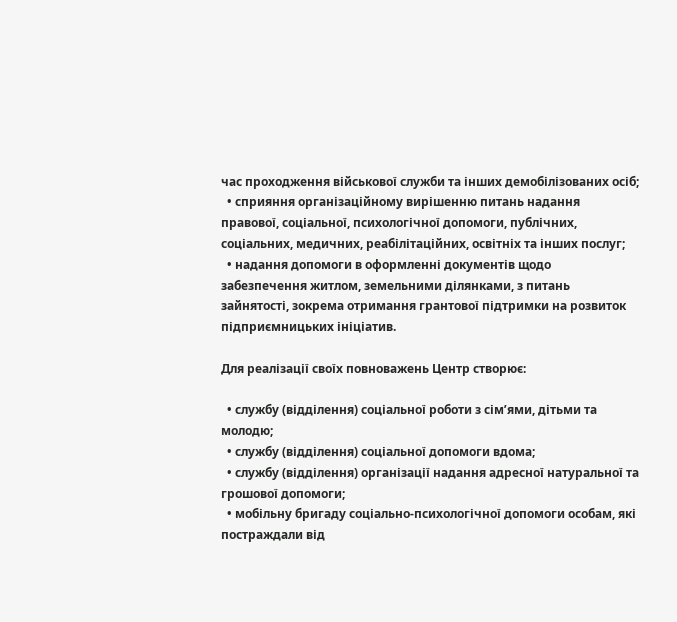час проходження військової служби та інших демобілізованих осіб;
  • сприяння організаційному вирішенню питань надання правової, соціальної, психологічної допомоги, публічних, соціальних, медичних, реабілітаційних, освітніх та інших послуг;
  • надання допомоги в оформленні документів щодо забезпечення житлом, земельними ділянками, з питань зайнятості, зокрема отримання грантової підтримки на розвиток підприємницьких ініціатив.

Для реалізації своїх повноважень Центр створює:

  • службу (відділення) соціальної роботи з сім’ями, дітьми та молодю;
  • службу (відділення) соціальної допомоги вдома;
  • службу (відділення) організації надання адресної натуральної та грошової допомоги;
  • мобільну бригаду соціально-психологічної допомоги особам, які постраждали від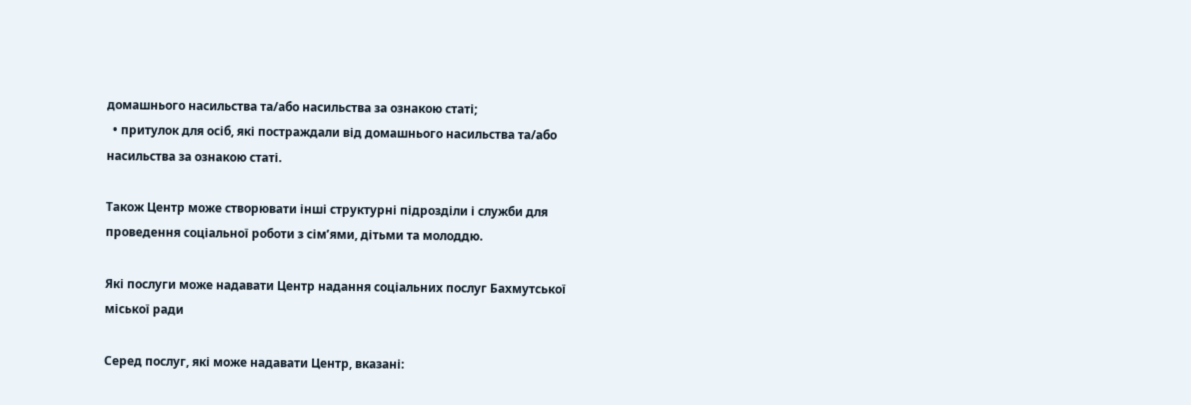домашнього насильства та/або насильства за ознакою статі;
  • притулок для осіб, які постраждали від домашнього насильства та/або насильства за ознакою статі.

Також Центр може створювати інші структурні підрозділи і служби для проведення соціальної роботи з сім’ями, дітьми та молоддю.

Які послуги може надавати Центр надання соціальних послуг Бахмутської міської ради

Серед послуг, які може надавати Центр, вказані: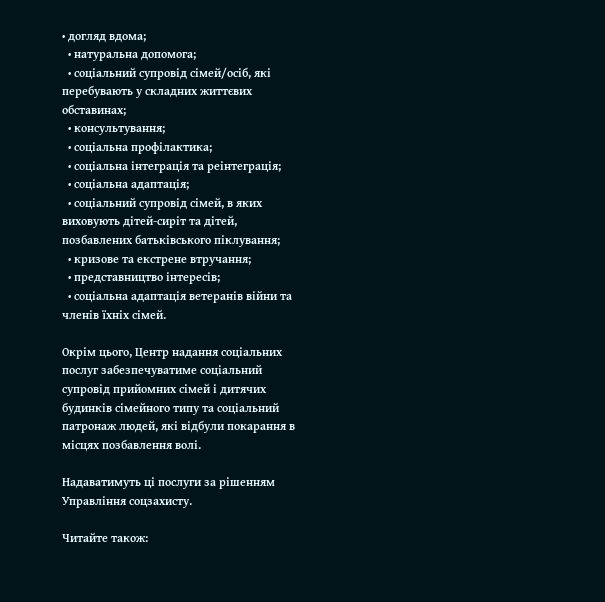• догляд вдома;
  • натуральна допомога;
  • соціальний супровід сімей/осіб, які перебувають у складних життєвих обставинах;
  • консультування;
  • соціальна профілактика;
  • соціальна інтеграція та реінтеграція;
  • соціальна адаптація;
  • соціальний супровід сімей, в яких виховують дітей-сиріт та дітей, позбавлених батьківського піклування;
  • кризове та екстрене втручання;
  • представництво інтересів;
  • соціальна адаптація ветеранів війни та членів їхніх сімей.

Окрім цього, Центр надання соціальних послуг забезпечуватиме соціальний супровід прийомних сімей і дитячих
будинків сімейного типу та соціальний патронаж людей, які відбули покарання в місцях позбавлення волі.

Надаватимуть ці послуги за рішенням Управління соцзахисту.

Читайте також: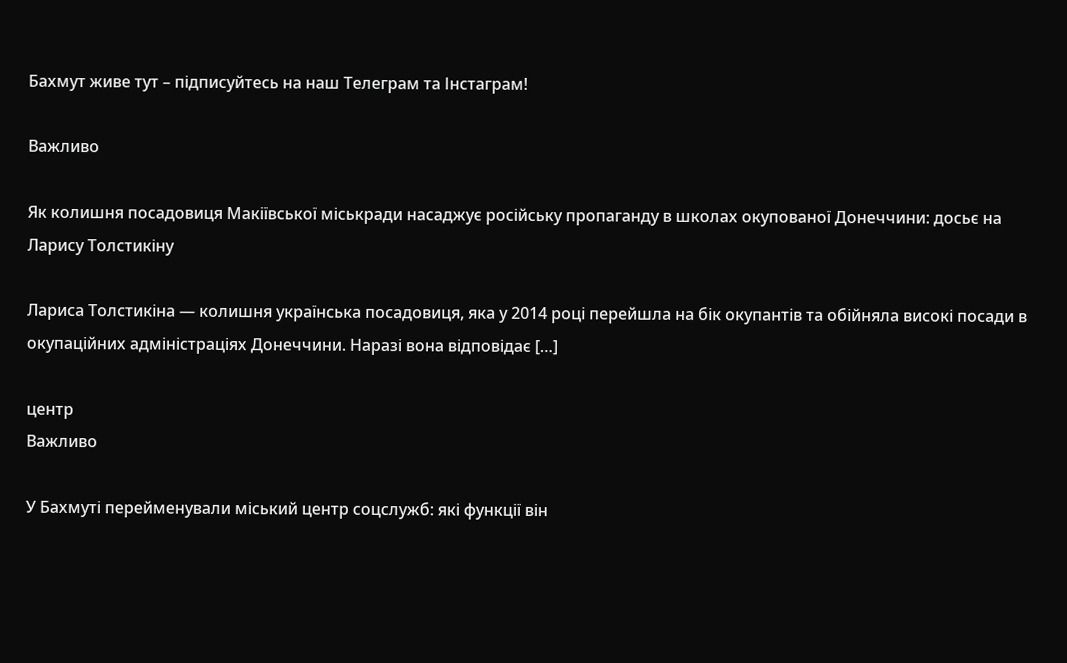Бахмут живе тут – підписуйтесь на наш Телеграм та Інстаграм!

Важливо

Як колишня посадовиця Макіївської міськради насаджує російську пропаганду в школах окупованої Донеччини: досьє на Ларису Толстикіну

Лариса Толстикіна — колишня українська посадовиця, яка у 2014 році перейшла на бік окупантів та обійняла високі посади в окупаційних адміністраціях Донеччини. Наразі вона відповідає […]

центр
Важливо

У Бахмуті перейменували міський центр соцслужб: які функції він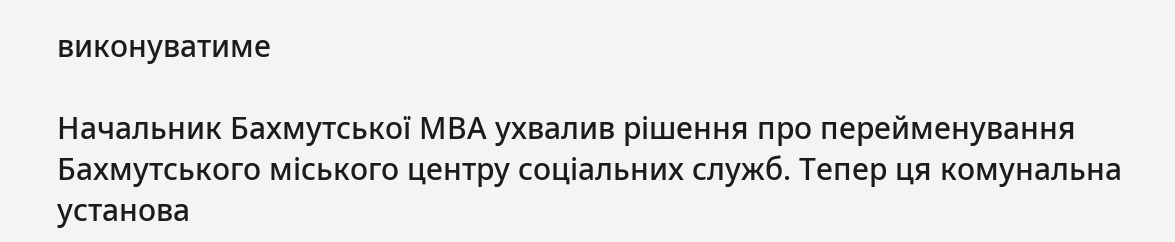виконуватиме

Начальник Бахмутської МВА ухвалив рішення про перейменування Бахмутського міського центру соціальних служб. Тепер ця комунальна установа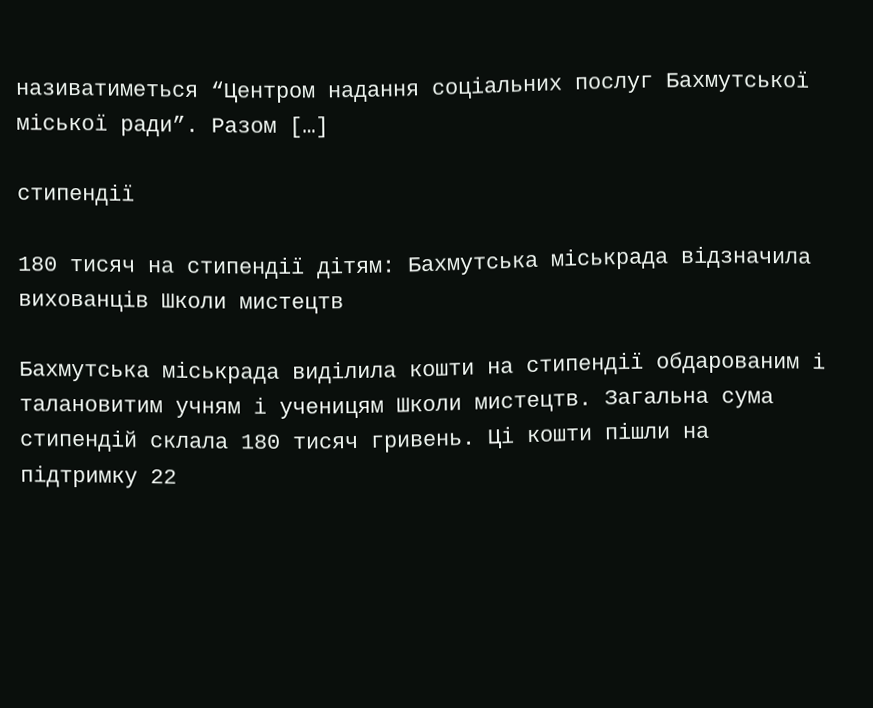називатиметься “Центром надання соціальних послуг Бахмутської міської ради”. Разом […]

стипендії

180 тисяч на стипендії дітям: Бахмутська міськрада відзначила вихованців Школи мистецтв

Бахмутська міськрада виділила кошти на стипендії обдарованим і талановитим учням і ученицям Школи мистецтв. Загальна сума стипендій склала 180 тисяч гривень. Ці кошти пішли на підтримку 22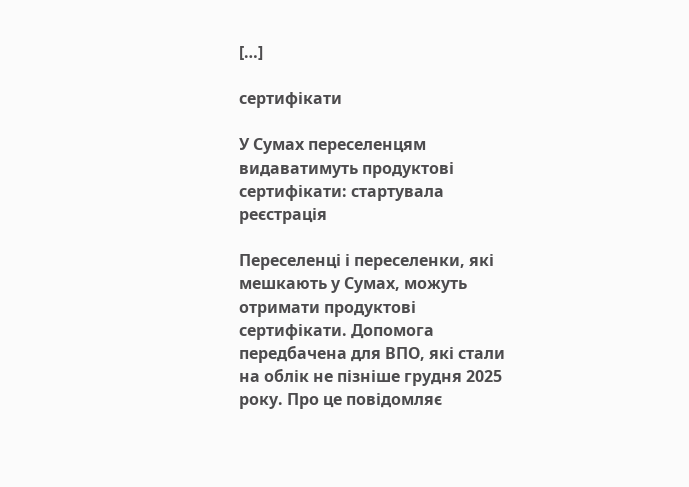[…]

сертифікати

У Сумах переселенцям видаватимуть продуктові сертифікати: стартувала реєстрація

Переселенці і переселенки, які мешкають у Сумах, можуть отримати продуктові сертифікати. Допомога передбачена для ВПО, які стали на облік не пізніше грудня 2025 року. Про це повідомляє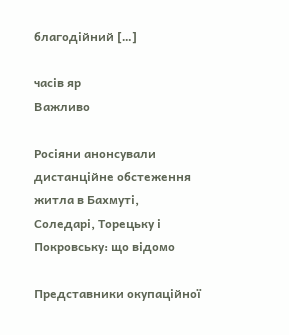благодійний […]

часів яр
Важливо

Росіяни анонсували дистанційне обстеження житла в Бахмуті, Соледарі, Торецьку і Покровську: що відомо

Представники окупаційної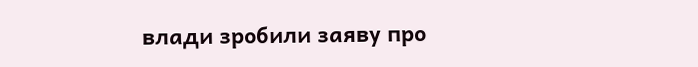влади зробили заяву про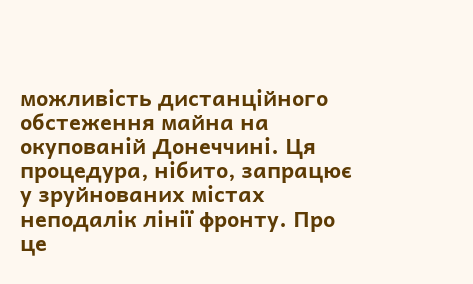можливість дистанційного обстеження майна на окупованій Донеччині. Ця процедура, нібито, запрацює у зруйнованих містах неподалік лінії фронту. Про це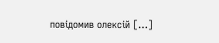повідомив олексій […]